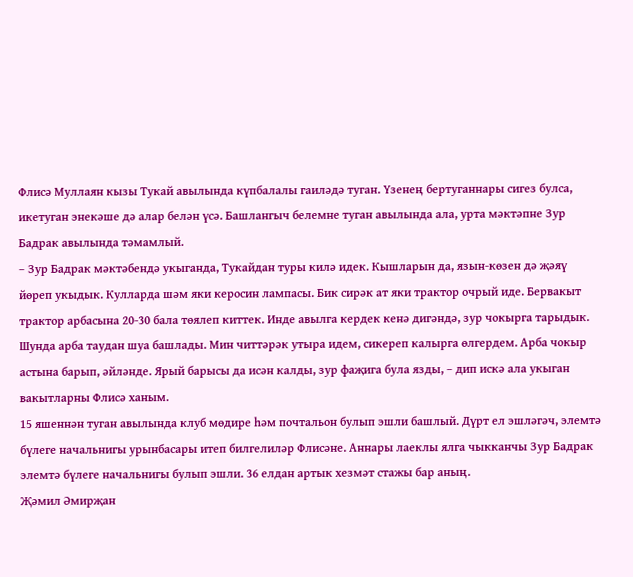Флисә Муллаян кызы Тукай авылында күпбалалы гаиләдә туган. Үзенең бертуганнары сигез булса, икетуган энекәше дә алар белән үсә. Башлангыч белемне туган авылында ала, урта мәктәпне Зур Бадрак авылында тәмамлый.
– Зур Бадрак мәктәбендә укыганда, Тукайдан туры килә идек. Кышларын да, язын-көзен дә җәяү йөреп укыдык. Кулларда шәм яки керосин лампасы. Бик сирәк ат яки трактор очрый иде. Бервакыт трактор арбасына 20-30 бала төялеп киттек. Инде авылга кердек кенә дигәндә, зур чокырга тарыдык. Шунда арба таудан шуа башлады. Мин читтәрәк утыра идем, сикереп калырга өлгердем. Арба чокыр астына барып, әйләнде. Ярый барысы да исән калды, зур фаҗига була язды, – дип искә ала укыган вакытларны Флисә ханым.
15 яшеннән туган авылында клуб мөдире һәм почтальон булып эшли башлый. Дүрт ел эшләгәч, элемтә бүлеге начальнигы урынбасары итеп билгелиләр Флисәне. Аннары лаеклы ялга чыкканчы Зур Бадрак элемтә бүлеге начальнигы булып эшли. 36 елдан артык хезмәт стажы бар аның.
Җәмил Әмирҗан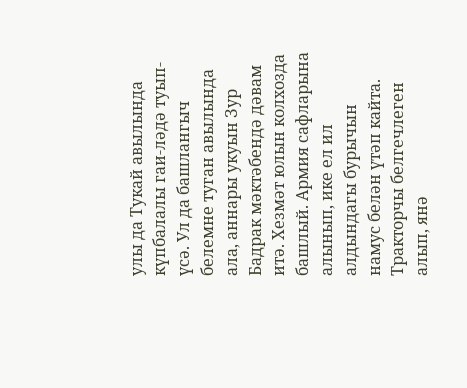улы да Тукай авылында күпбалалы гаи-ләдә туып-үсә. Ул да башлангыч белемне туган авылында ала, аннары укуын Зур Бадрак мәктәбендә дәвам итә. Хезмәт юлын колхозда башлый. Армия сафларына алынып, ике ел ил алдындагы бурычын намус белән үтәп кайта. Тракторчы белгечлеген алып, янә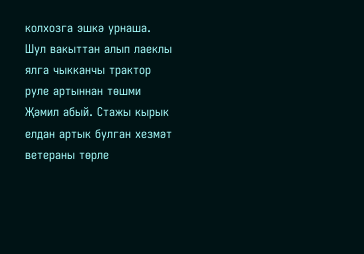колхозга эшкә урнаша. Шул вакыттан алып лаеклы ялга чыкканчы трактор руле артыннан төшми Җәмил абый. Стажы кырык елдан артык булган хезмәт ветераны төрле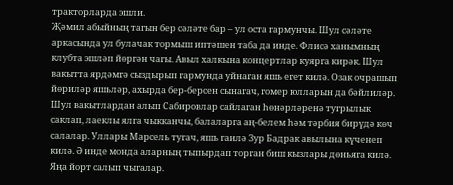тракторларда эшли.
Җәмил абыйның тагын бер сәләте бар – ул оста гармунчы. Шул сәләте аркасында ул булачак тормыш иптәшен таба да инде. Флисә ханымның клубта эшләп йөргән чагы. Авыл халкына концертлар куярга кирәк. Шул вакытта ярдәмгә сыздырып гармунда уйнаган яшь егет килә. Озак очрашып йөриләр яшьләр, ахырда бер-берсен сынагач, гомер юлларын да бәйлиләр. Шул вакытлардан алып Сабировлар сайлаган һөнәрләренә тугрылык саклап, лаеклы ялга чыкканчы, балаларга аң-белем һәм тәрбия бирүдә көч салалар. Уллары Марсель тугач, яшь гаилә Зур Бадрак авылына күченеп килә. Ә инде монда аларның тыпырдап торган биш кызлары дөньяга килә. Яңа йорт салып чыгалар.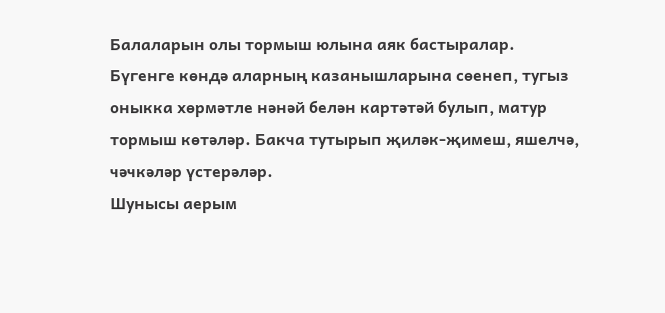Балаларын олы тормыш юлына аяк бастыралар. Бүгенге көндә аларның казанышларына сөенеп, тугыз оныкка хөрмәтле нәнәй белән картәтәй булып, матур тормыш көтәләр. Бакча тутырып җиләк-җимеш, яшелчә, чәчкәләр үстерәләр.
Шунысы аерым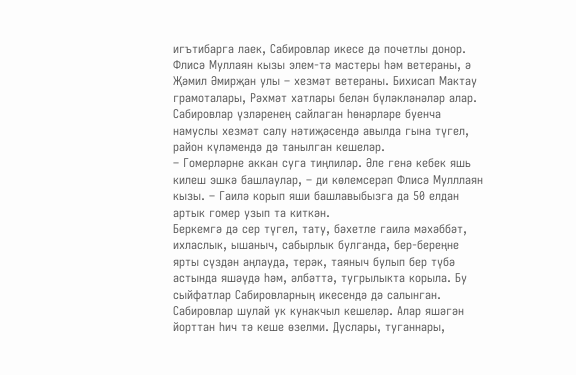игътибарга лаек, Сабировлар икесе дә почетлы донор.
Флисә Муллаян кызы элем-тә мастеры һәм ветераны, ә Җәмил Әмирҗан улы – хезмәт ветераны. Бихисап Мактау грамоталары, Рәхмәт хатлары белән бүләкләнәләр алар. Сабировлар үзләренең сайлаган һөнәрләре буенча намуслы хезмәт салу нәтиҗәсендә авылда гына түгел, район күләмендә дә танылган кешеләр.
– Гомерләрне аккан суга тиңлиләр. Әле генә кебек яшь килеш эшкә башлаулар, – ди көлемсерәп Флисә Мулллаян кызы. – Гаилә корып яши башлавыбызга да 50 елдан артык гомер узып та киткән.
Беркемгә дә сер түгел, тату, бәхетле гаилә мәхәббәт, ихласлык, ышаныч, сабырлык булганда, бер-береңне ярты сүздән аңлауда, терәк, таяныч булып бер түбә астында яшәүдә һәм, әлбәттә, тугрылыкта корыла. Бу сыйфатлар Сабировларның икесендә дә салынган.
Сабировлар шулай ук кунакчыл кешеләр. Алар яшәгән йорттан һич тә кеше өзелми. Дуслары, туганнары,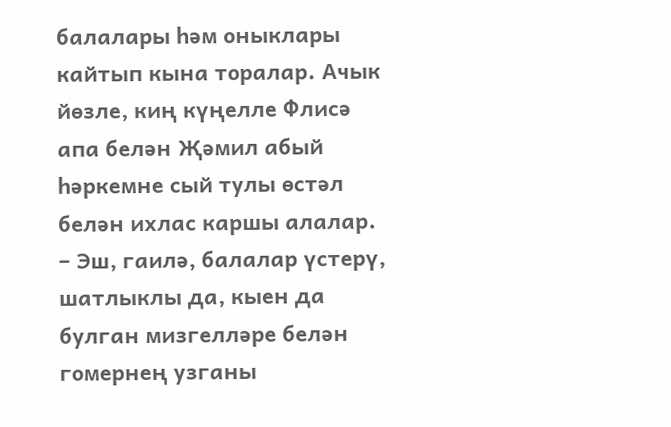балалары һәм оныклары кайтып кына торалар. Ачык йөзле, киң күңелле Флисә апа белән Җәмил абый һәркемне сый тулы өстәл белән ихлас каршы алалар.
– Эш, гаилә, балалар үстерү, шатлыклы да, кыен да булган мизгелләре белән гомернең узганы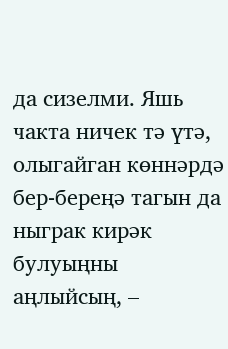да сизелми. Яшь чакта ничек тә үтә, олыгайган көннәрдә бер-береңә тагын да ныграк кирәк булуыңны аңлыйсың, –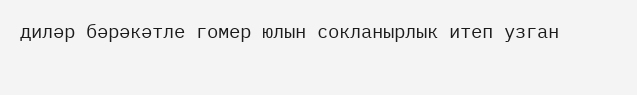диләр бәрәкәтле гомер юлын сокланырлык итеп узган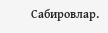Сабировлар.